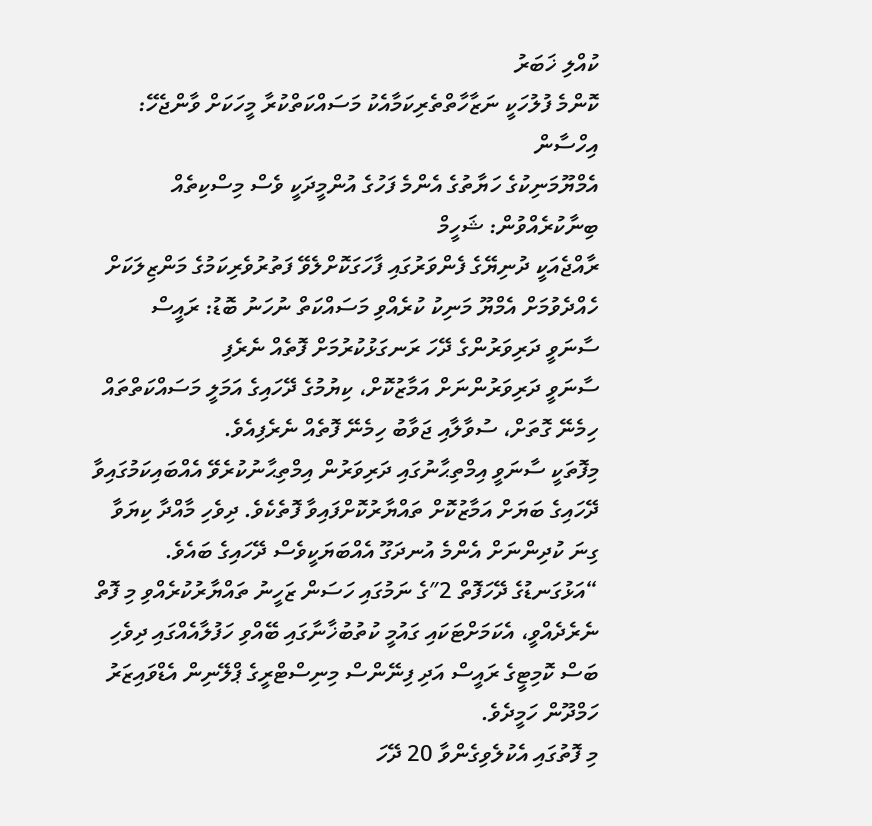ކުއްލި ޚަބަރު
ކޮންމެ ފުލުހަކީ ނަޒާހާތްތެރިކަމާއެކު މަސައްކަތްކުރާ މީހަކަށް ވާންޖެހޭ: އިހްސާން
އެމްޔޫމަނިކުގެ ހަޔާތުގެ އެންމެ ފަހުގެ އުންމީދަކީ ވެސް މިސްކިތެއް ބިނާކުރެއްވުން: ޝަހީމް
ރާއްޖެއަކީ ދުނިޔޭގެ ފެންވަރުގައި ފާހަގަކޮށްލެވޭ ފަތުރުވެރިކަމުގެ މަންޒިލަކަށް ހެއްދެވުމަށް އެމްޔޫ މަނިކު ކުރެއްވި މަސައްކަތް ނުހަނު ބޮޑު: ރައީސް
ސާނަވީ ދަރިވަރުންގެ ދޭހަ ރަނގަޅުކުރުމަށް ފޮތެއް ނެރެފި
ސާނަވީ ދަރިވަރުންނަށް އަމާޒުކޮށް، ކިޔުމުގެ ދޭހައިގެ އަމަލީ މަސައްކަތްތައް ހިމެނޭ ގޮތަށް، ސުވާލާއި ޖަވާބު ހިމެނޭ ފޮތެއް ނެރެފިއެވެ.
މިފޮތަކީ ސާނަވީ އިމްތިޙާނުގައި ދަރިވަރުން އިމްތިޙާނުކުރެވޭ އެއްބައިކަމުގައިވާ ދޭހައިގެ ބަޔަށް އަމާޒުކޮށް ތައްޔާރުކޮށްފައިވާ ފޮތެކެވެ. ދިވެހި މާއްދާ ކިޔަވާ ގިނަ ކުދިންނަށް އެންމެ އުނދަގޫ އެއްބަޔަކީވެސް ދޭހައިގެ ބައެވެ.
“އަޅުގަނޑުގެ ދޭހަފޮތް 2″ގެ ނަމުގައި ހަސަން ޒަހީނު ތައްޔާރުކުރެއްވި މި ފޮތް ނެރެދެއްވީ، އެކަމަށްޓަކައި ގައުމީ ކުތުބުޚާނާގައި ބޭއްވި ހަފުލާއެއްގައި ދިވެހި ބަސް ކޮމިޓީގެ ރައީސް އަދި ފިނޭންސް މިނިސްޓްރީގެ ޕްލޭނިން އެޑްވައިޒަރު ހަމްދޫން ހަމީދެވެ.
މި ފޮތުގައި އެކުލެވިގެންވާ 20 ދޭހަ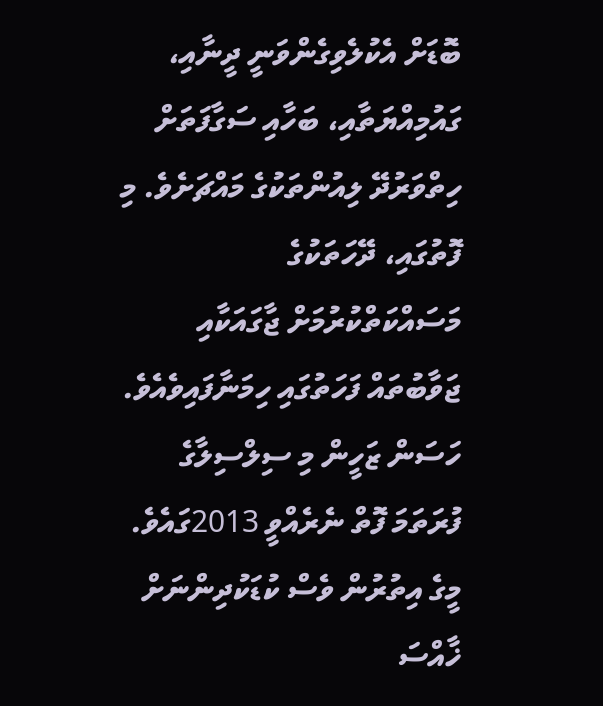ބޮޑަށް އެކުލެވިގެންވަނީ ދީނާއި، ގައުމިއްޔަތާއި، ބަހާއި ސަގާފަތަށް ހިތްވަރުދޭ ލިއުންތަކުގެ މައްޗަށެވެ. މި ފޮތުގައި، ދޭހަތަކުގެ މަސައްކަތްކުރުމަށް ޖާގައަކާއި ޖަވާބުތައް ފަހަތުގައި ހިމަނާފައިވެއެވެ.
ހަސަން ޒަހީން މި ސިލްސިލާގެ ފުރަތަމަ ފޮތް ނެރެއްވީ 2013ގައެވެ. މީގެ އިތުރުން ވެސް ކުޑަކުދިންނަށް ޚާއްސަ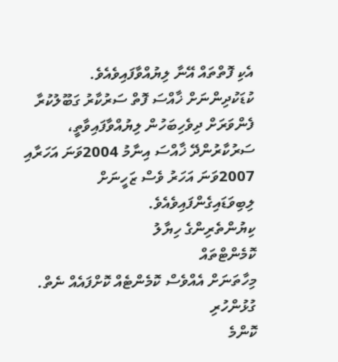އެކި ފޮތްތައް އޭނާ ލިޔުއްވާފައިވެއެވެ.
ކުޑަކުދިންނަށް ޚާއްސަ ފޮތް ސަރުކާރު ގަބޫލުކުރާ ފެންވަރަށް ދިވެހިބަހުން ލިޔުއްވާފައިވާތީ، ސަރުކާރުންދޭ ޚާއްސަ އިނާމު 2004ވަނަ އަހަރާއި 2007ވަނަ އަހަރު ވެސް ޒަހީނަށް ލިބިވަޑައިގެންފައިވެއެވެ.
ކިޔުންތެރިންގެ ހިޔާލު
ކޮމެންޓްތައް
މިހާތަނަށް އެއްވެސް ކޮމެންޓެއް ކޮށްފައެއް ނެތް.
ގުޅުންހުރި
ކޮންމެ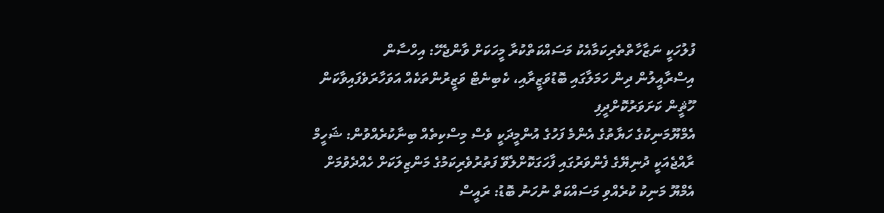ފުލުހަކީ ނަޒާހާތްތެރިކަމާއެކު މަސައްކަތްކުރާ މީހަކަށް ވާންޖެހޭ: އިހްސާން
އިސްރާއީލުން ދިން ހަމަލާގައި ބޮޑުވަޒީރާއި، ކެބިނެޓް ވަޒީރުންތަކެއް އަވަހާރަވެފައިވާކަން ހޫޘީން ކަށަވަރުކޮށްދީފި
އެމްޔޫމަނިކުގެ ހަޔާތުގެ އެންމެ ފަހުގެ އުންމީދަކީ ވެސް މިސްކިތެއް ބިނާކުރެއްވުން: ޝަހީމް
ރާއްޖެއަކީ ދުނިޔޭގެ ފެންވަރުގައި ފާހަގަކޮށްލެވޭ ފަތުރުވެރިކަމުގެ މަންޒިލަކަށް ހެއްދެވުމަށް އެމްޔޫ މަނިކު ކުރެއްވި މަސައްކަތް ނުހަނު ބޮޑު: ރައީސް